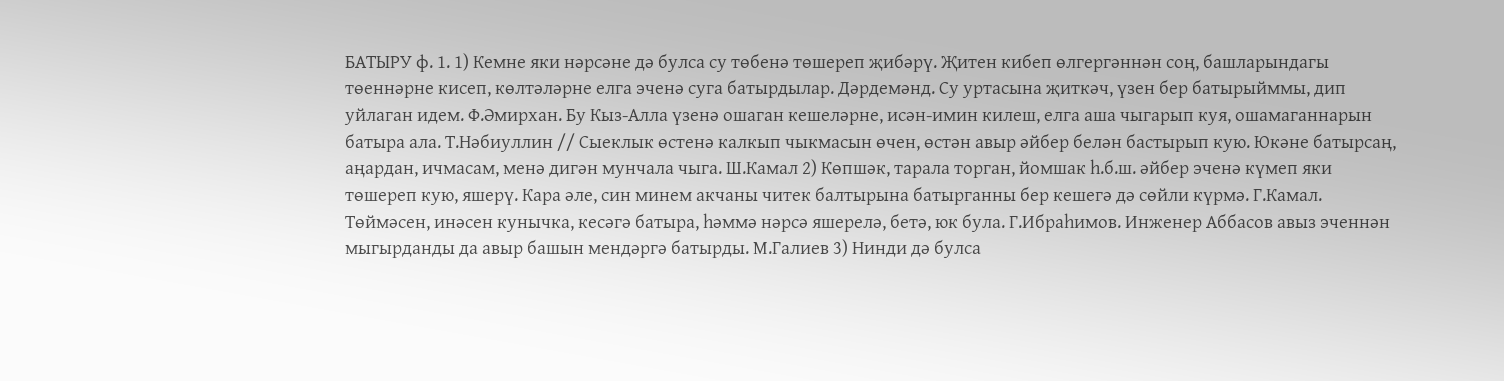БАТЫРУ ф. 1. 1) Кемне яки нәрсәне дә булса су төбенә төшереп җибәрү. Җитен кибеп өлгергәннән соң, башларындагы төеннәрне кисеп, көлтәләрне елга эченә суга батырдылар. Дәрдемәнд. Су уртасына җиткәч, үзен бер батырыйммы, дип уйлаган идем. Ф.Әмирхан. Бу Кыз-Алла үзенә ошаган кешеләрне, исән-имин килеш, елга аша чыгарып куя, ошамаганнарын батыра ала. Т.Нәбиуллин // Сыеклык өстенә калкып чыкмасын өчен, өстән авыр әйбер белән бастырып кую. Юкәне батырсаң, аңардан, ичмасам, менә дигән мунчала чыга. Ш.Камал 2) Көпшәк, тарала торган, йомшак һ.б.ш. әйбер эченә күмеп яки төшереп кую, яшерү. Кара әле, син минем акчаны читек балтырына батырганны бер кешегә дә сөйли күрмә. Г.Камал. Төймәсен, инәсен кунычка, кесәгә батыра, һәммә нәрсә яшерелә, бетә, юк була. Г.Ибраһимов. Инженер Аббасов авыз эченнән мыгырданды да авыр башын мендәргә батырды. М.Галиев 3) Нинди дә булса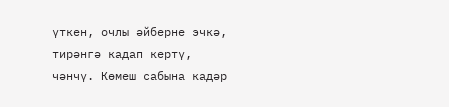үткен, очлы әйберне эчкә, тирәнгә кадап кертү, чәнчү. Көмеш сабына кадәр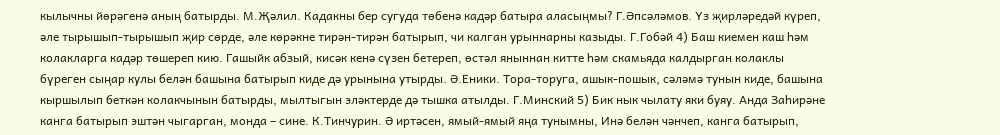кылычны йөрәгенә аның батырды. М.Җәлил. Кадакны бер сугуда төбенә кадәр батыра аласыңмы? Г.Әпсәләмов. Үз җирләредәй күреп, әле тырышып-тырышып җир сөрде, әле көрәкне тирән-тирән батырып, чи калган урыннарны казыды. Г.Гобәй 4) Баш киемен каш һәм колакларга кадәр төшереп кию. Гашыйк абзый, кисәк кенә сүзен бетереп, өстәл яныннан китте һәм скамьяда калдырган колаклы бүреген сыңар кулы белән башына батырып киде дә урынына утырды. Ә.Еники. Тора-торуга, ашык-пошык, сәләмә тунын киде, башына кыршылып беткән колакчынын батырды, мылтыгын эләктерде дә тышка атылды. Г.Минский 5) Бик нык чылату яки буяу. Анда Заһирәне канга батырып эштән чыгарган, монда – сине. К.Тинчурин. Ә иртәсен, ямый-ямый яңа тунымны, Инә белән чәнчеп, канга батырып,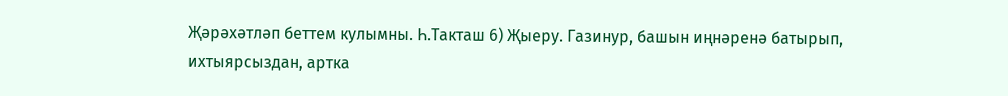Җәрәхәтләп беттем кулымны. Һ.Такташ 6) Җыеру. Газинур, башын иңнәренә батырып, ихтыярсыздан, артка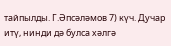тайпылды. Г.Әпсәләмов 7) күч. Дучар итү, нинди дә булса хәлгә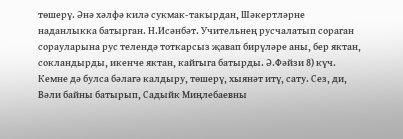төшерү. Әнә хәлфә килә сукмак-такырдан, Шәкертләрне наданлыкка батырган. Н.Исәнбәт. Учительнең русчалатып сораган сорауларына рус телендә тоткарсыз җавап бирүләре аны, бер яктан, сокландырды, икенче яктан, кайгыга батырды. Ә.Фәйзи 8) күч. Кемне дә булса бәлагә калдыру, төшерү, хыянәт итү, сату. Сез, ди, Вәли байны батырып, Садыйк Миңлебаевны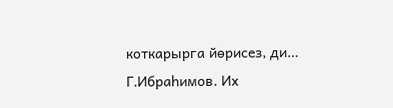коткарырга йөрисез, ди… Г.Ибраһимов. Их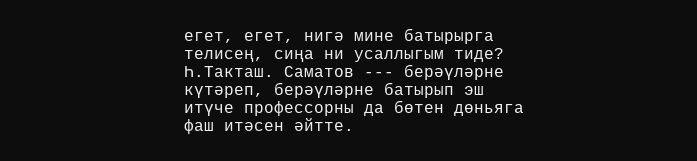егет, егет, нигә мине батырырга телисең, сиңа ни усаллыгым тиде? Һ.Такташ. Саматов --- берәүләрне күтәреп, берәүләрне батырып эш итүче профессорны да бөтен дөньяга фаш итәсен әйтте.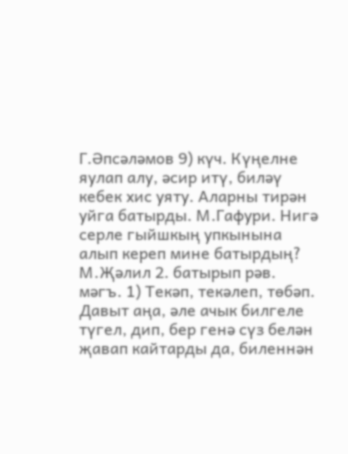Г.Әпсәләмов 9) күч. Күңелне яулап алу, әсир итү, биләү кебек хис уяту. Аларны тирән уйга батырды. М.Гафури. Нигә серле гыйшкың упкынына алып кереп мине батырдың? М.Җәлил 2. батырып рәв. мәгъ. 1) Текәп, текәлеп, төбәп. Давыт аңа, әле ачык билгеле түгел, дип, бер генә сүз белән җавап кайтарды да, биленнән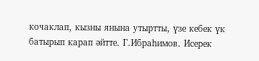кочаклап, кызны янына утыртты, үзе кебек үк батырып карап әйтте. Г.Ибраһимов. Исерек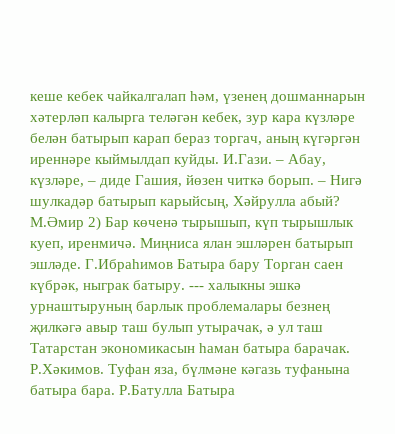кеше кебек чайкалгалап һәм, үзенең дошманнарын хәтерләп калырга теләгән кебек, зур кара күзләре белән батырып карап бераз торгач, аның күгәргән иреннәре кыймылдап куйды. И.Гази. – Абау, күзләре, – диде Гашия, йөзен читкә борып. – Нигә шулкадәр батырып карыйсың, Хәйрулла абый? М.Әмир 2) Бар көченә тырышып, күп тырышлык куеп, иренмичә. Миңниса ялан эшләрен батырып эшләде. Г.Ибраһимов Батыра бару Торган саен күбрәк, ныграк батыру. --- халыкны эшкә урнаштыруның барлык проблемалары безнең җилкәгә авыр таш булып утырачак, ә ул таш Татарстан экономикасын һаман батыра барачак. Р.Хәкимов. Туфан яза, бүлмәне кәгазь туфанына батыра бара. Р.Батулла Батыра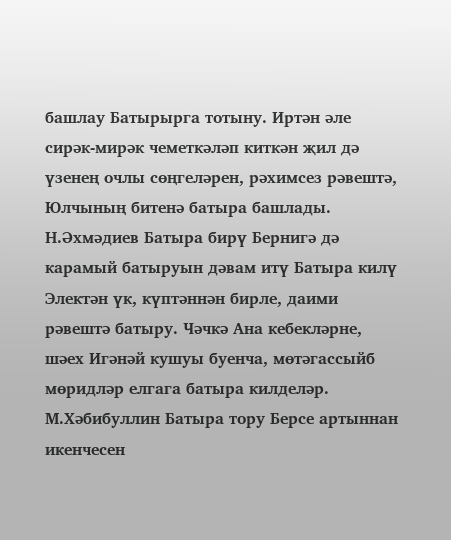башлау Батырырга тотыну. Иртән әле сирәк-мирәк чеметкәләп киткән җил дә үзенең очлы сөңгеләрен, рәхимсез рәвештә, Юлчының битенә батыра башлады. Н.Әхмәдиев Батыра бирү Бернигә дә карамый батыруын дәвам итү Батыра килү Электән үк, күптәннән бирле, даими рәвештә батыру. Чәчкә Ана кебекләрне, шәех Игәнәй кушуы буенча, мөтәгассыйб мөридләр елгага батыра килделәр. М.Хәбибуллин Батыра тору Берсе артыннан икенчесен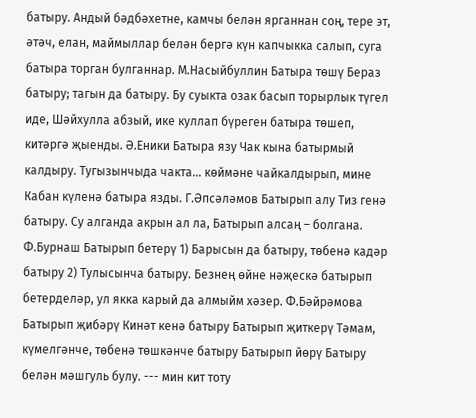батыру. Андый бәдбәхетне, камчы белән ярганнан соң, тере эт, әтәч, елан, маймыллар белән бергә күн капчыкка салып, суга батыра торган булганнар. М.Насыйбуллин Батыра төшү Бераз батыру; тагын да батыру. Бу суыкта озак басып торырлык түгел иде, Шәйхулла абзый, ике куллап бүреген батыра төшеп, китәргә җыенды. Ә.Еники Батыра язу Чак кына батырмый калдыру. Тугызынчыда чакта... көймәне чайкалдырып, мине Кабан күленә батыра язды. Г.Әпсәләмов Батырып алу Тиз генә батыру. Су алганда акрын ал ла, Батырып алсаң – болгана. Ф.Бурнаш Батырып бетерү 1) Барысын да батыру, төбенә кадәр батыру 2) Тулысынча батыру. Безнең өйне нәҗескә батырып бетерделәр, ул якка карый да алмыйм хәзер. Ф.Бәйрәмова Батырып җибәрү Кинәт кенә батыру Батырып җиткерү Тәмам, күмелгәнче, төбенә төшкәнче батыру Батырып йөрү Батыру белән мәшгуль булу. --- мин кит тоту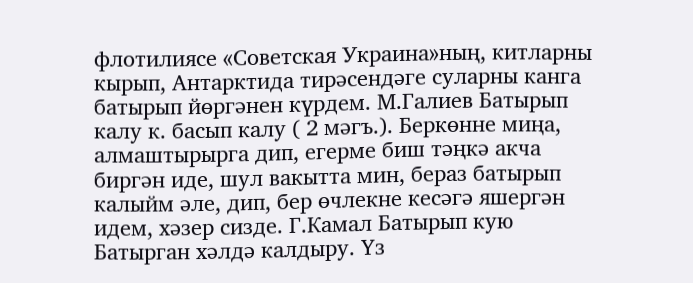флотилиясе «Советская Украина»ның, китларны кырып, Антарктида тирәсендәге суларны канга батырып йөргәнен күрдем. М.Галиев Батырып калу к. басып калу ( 2 мәгъ.). Беркөнне миңа, алмаштырырга дип, егерме биш тәңкә акча биргән иде, шул вакытта мин, бераз батырып калыйм әле, дип, бер өчлекне кесәгә яшергән идем, хәзер сизде. Г.Камал Батырып кую Батырган хәлдә калдыру. Үз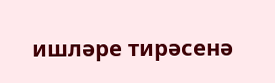ишләре тирәсенә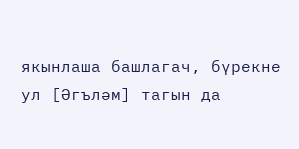якынлаша башлагач, бүрекне ул [Әгъләм] тагын да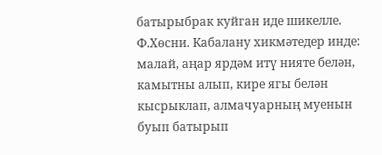батырыбрак куйган иде шикелле. Ф.Хөсни. Кабалану хикмәтедер инде: малай, аңар ярдәм итү нияте белән, камытны алып, кире ягы белән кысрыклап, алмачуарның муенын буып батырып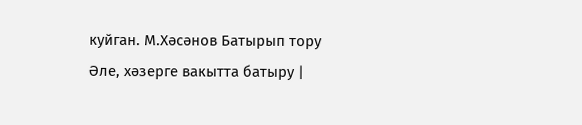куйган. М.Хәсәнов Батырып тору Әле, хәзерге вакытта батыру |